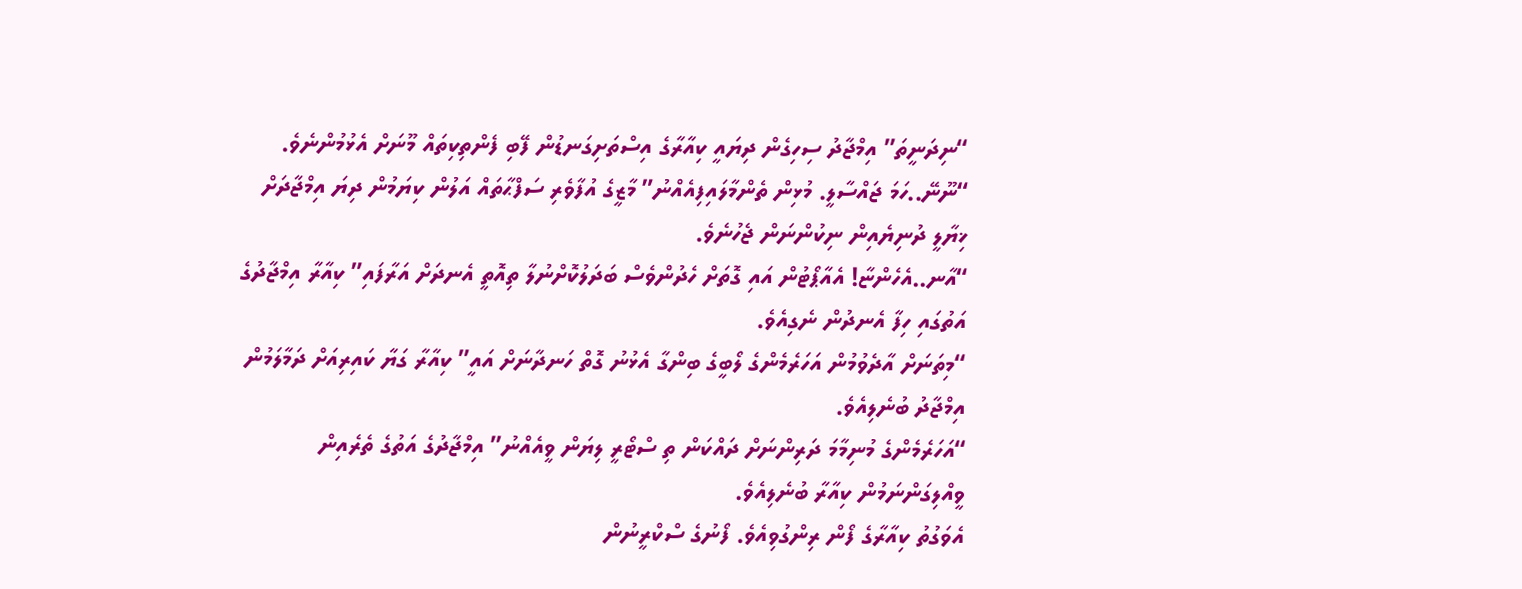“ނިދަނީތަ” އިމްޖާދު ސިހިގެން ދިޔައީ ކިއާރާގެ އިސްތަށިގަނޑުން ފޭބި ފެންތިކިތައް މޫނަށް އެޅުމުންނެވެ.
“ނޫނޭ..ހަމަ ޖައްސާލީ. މުޅިން ތެންމާލައިފިއެއްނު” މާޒީގެ އުފާވެރި ސަފްޙާތައް އަލުން ކިޔަމުން ދިޔަ އިމްޖާދަށް ޚިޔާލީ ދުނިޔެއިން ނިކުންނަން ޖެހުނެވެ.
“އާނ..އެހެންޏާ! އެއާޕޯޓުން އައި ގޮތަށް ހެދުންވެސް ބަދަލުކޮށްނުލާ ތިއޮތީ އެނދަށް އަރާފައި” ކިއާރާ އިމްޖާދުގެ އަތުގައި ހިފާ އެނދުން ނެގިއެވެ.
“މިތަނަށް އާދެވުމުން އަހަރެމެންގެ ލޯބީގެ ބިންގާ އެޅުނު ގޮތް ހަނދާނަށް އައީ” ކިއާރާ ގަޔާ ކައިރިއަށް ދަމާލަމުން އިމްޖާދު ބުނެލިއެވެ.
“އަހަރެމެންގެ މުނިމާމަ ދަރިންނަށް ދައްކަން ތި ސްޓޯރީ ލިޔަން ވީއެއްނު” އިމްޖާދުގެ އަތުގެ ތެރެއިން ވީއްލިގަންނަމުން ކިއާރާ ބުނެލިއެވެ.
އެވަގުތު ކިއާރާގެ ފޯން ރިންގުވިއެވެ. ފޯނުގެ ސްކްރީނުން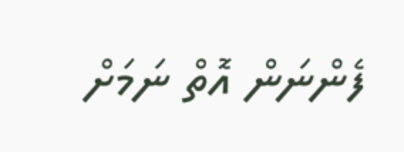ފެންނަން އޮތް ނަމަށް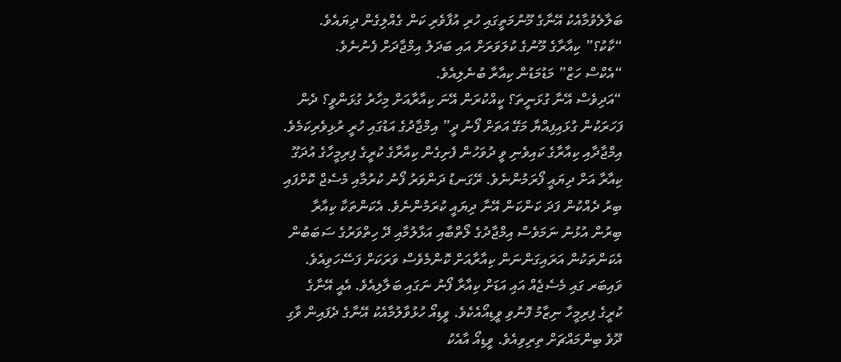ބަލާލެވުމާއެކު އޭނާގެ މޫނުމަތީގައި ހުރި އުފާވެރި ކަން ގެއްލިގެން ދިޔައެވެ.
“ކާކު؟” ކިއާރާގެ މޫނުގެ ކުލަވަރަށް އައި ބަދަލު އިމްޖާދަށް ފެނުނެވެ.
“އެކްސް ހަޒް” މަޑުމަޑުން ކިއާރާ ބުނެލިއެވެ.
“އަދިވެސް އޭނާ ގުޅަނީތަ؟ ކީއްކުރަން އޭނަ ކިއާރާއަށް މިހާރު ގުޅަންވީ؟ ދެން ފަހަރަކުން ގުޅައިފިއްޔާ މަގޭ އަތަށް ފޯނު ދީ” އިމްޖާދުގެ އަޑުގައި ހުރީ ރުޅިވެރިކަމެވެ.
އިމްޖާދާއި ކިއާރާގެ ކައިވެނި ވީ ދުވަހުން ފެށިގެން ކިއާރާގެ ކުރީގެ ފިރިމީހާގެ އުދަގޫ ކިއާރާ އަށް ދިޔައީ ފޯރަމުންނެވެ. ރޭގަނޑު ދަންވަރު ފޯނު ކުރުމާއި މެސެޖް ކޮށްފައި ބިރު ދެއްކުން ފަދަ ކަންކަން އޭނާ ދިޔައީ ކުރަމުންނެވެ. އެކަންތަކާ ކިއާރާ ބިރުން އުޅުނު ނަމަވެސް އިމްޖާދުގެ ލޯތްބާއި އަޅާލުމާއި ދޭ ހިތްވަރުގެ ސަބަބުން އެކަންތަކުން އަރައިގަންނަން ކިއާރާއަށް ކޮންމެވެސް ވަރަކަށް ފަސޭހަވިއެވެ.
ވައިބަރ ގައި މެސެޖެއް އައި އަޑަށް ކިއާރާ ފޯނު ނަގައި ބަލާލިއެވެ. އެއީ އޭނާގެ ކުރީގެ ފިރިމީހާ ނިޒާމު ފޮނުވި ވީޑިއޯއެކެވެ. ވީޑިއޯ ހުޅުވާލުމާއެކު އޭނާގެ ދެފައިން ވާގި ދޫވެ ބިންމައްޗަށް ތިރިވިއެވެ. ވީޑިއޯ އާއެކު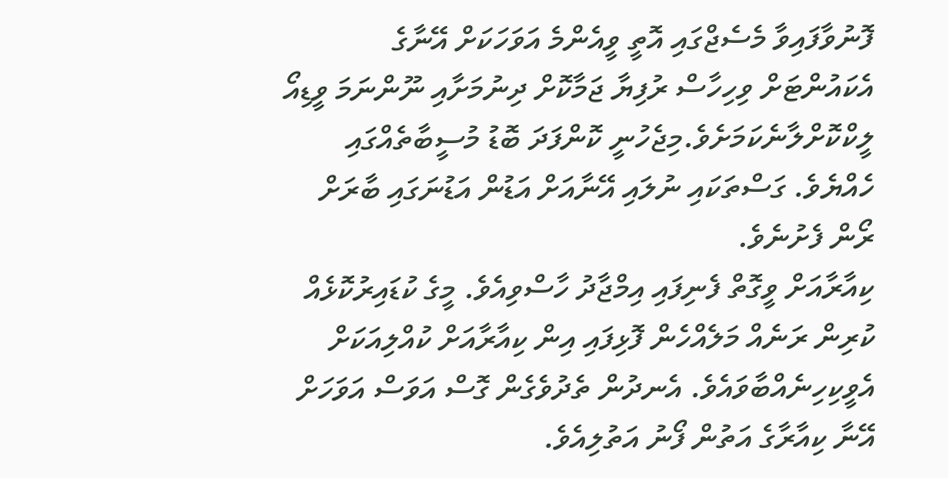ފޮނުވާފައިވާ މެސެޖްގައި އޮތީ ވީއެންމެ އަވަހަކަށް އޭނާގެ އެކައުންޓަށް ވިހިހާސް ރުފިޔާ ޖަމާކޮށް ދިނުމަށާއި ނޫންނަމަ ވީޑިއޯ ލީކްކޮށްލާނެކަމަށެވެ.މިޖެހުނީ ކޮންފަދަ ބޮޑު މުސީބާތެއްގައި ހެއްޔެވެ. ގަސްތަކައި ނުލައި އޭނާއަށް އަޑުން އަޑުނަގައި ބާރަށް ރޯން ފެށުނެވެ.
ކިއާރާއަށް ވީގޮތް ފެނިފައި އިމްޖާދު ހާސްވިއެވެ. މީގެ ކުޑައިރުކޮޅެއް ކުރިން ރަނެއް މަލެއްހެން ފޮޅިފައި އިން ކިއާރާއަށް ކުއްލިއަކަށް އެވީކިހިނެއްބާވައެވެ. އެނދުން ތެދުވެގެން ގޮސް އަވަސް އަވަހަށް އޭނާ ކިއާރާގެ އަތުން ފޯނު އަތުލިއެވެ.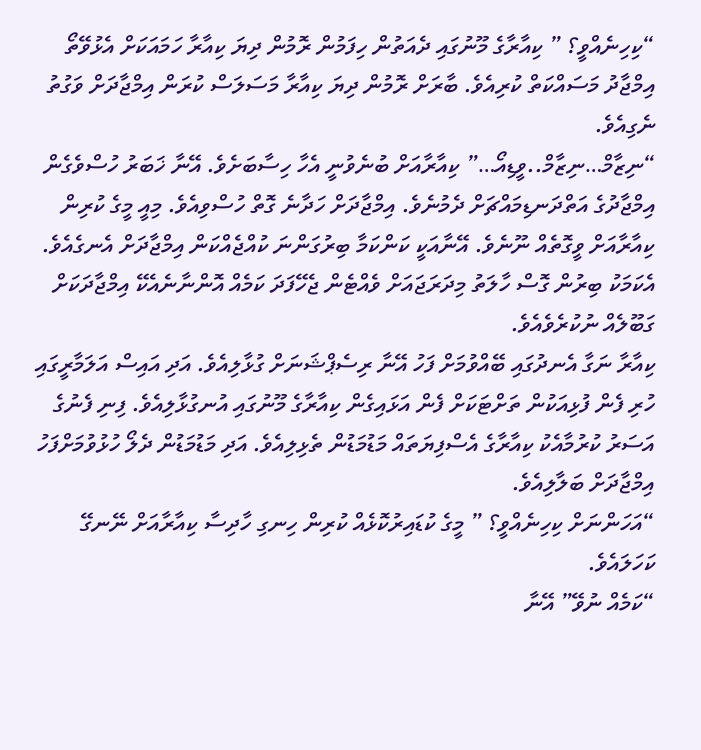“ކިހިނެއްވީ؟ ” ކިއާރާގެ މޫނުގައި ދެއަތުން ހިފަމުން ރޮމުން ދިޔަ ކިއާރާ ހަމައަކަށް އެޅުވޭތޯ އިމްޖާދު މަސައްކަތް ކުރިއެވެ. ބާރަށް ރޮމުން ދިޔަ ކިއާރާ މަސަލަސް ކުރަން އިމްޖާދަށް ވަގުތު ނެގިއެވެ.
“ނިޒާމް…ނިޒާމް..ވީޑިއޯ…” ކިއާރާއަށް ބުނެވުނީ އެހާ ހިސާބަށެވެ. އޭނާ ޚަބަރު ހުސްވެގެން އިމްޖާދުގެ އަތްދަނޑިމައްޗަށް ދެމުނެވެ. އިމްޖާދަށް ހަދާނެ ގޮތް ހުސްވިއެވެ. މިއީ މީގެ ކުރިން ކިއާރާއަށް ވީގޮތެއް ނޫނެވެ. އޭނާއަކީ ކަންކަމާ ބިރުގަންނަ ކުއްޖެއްކަން އިމްޖާދަށް އެނގެއެވެ. އެކަމަކު ބިރުން ގޮސް ހާލަތު މިދަރަޖައަށް ވެއްޓެން ޖެހޭފަދަ ކަމެއް އޮންނާނެއެކޭ އިމްޖާދަކަށް ގަބޫލެއް ނުކުރެވެއެވެ.
ކިއާރާ ނަގާ އެނދުގައި ބޭއްވުމަށް ފަހު އޭނާ ރިސެޕްޝަނަށް ގުޅާލިއެވެ. އަދި އައިސް އަލަމާރީގައި ހުރި ފެން ފުޅިއަކުން ތަށްޓަކަށް ފެން އަޅައިގެން ކިއާރާގެ މޫނުގައި އުނގުޅާލިއެވެ. ފިނި ފެނުގެ އަސަރު ކުރުމާއެކު ކިއާރާގެ އެސްފިޔަތައް މަޑުމަޑުން ތެޅިލިއެވެ. އަދި މަޑުމަޑުން ދެލޯ ހުޅުވުމަށްފަހު އިމްޖާދަށް ބަލާލިއެވެ.
“އަހަންނަށް ކިހިނެއްވީ؟ ” މީގެ ކުޑައިރުކޮޅެއް ކުރިން ހިނގި ހާދިސާ ކިއާރާއަށް ނޭނގޭ ކަހަލައެވެ.
“ކަމެއް ނުވޭ” އޭނާ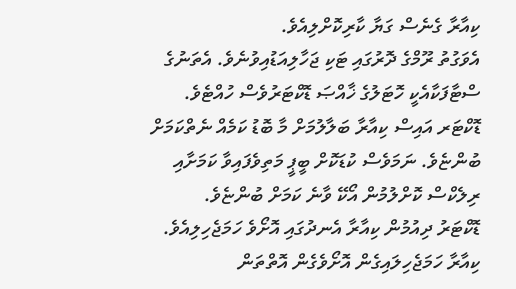ކިއާރާ ގެނެސް ގަޔާ ކާރިކޮށްލިއެވެ.
އެވަގުތު ރޫމްގެ ދޮރުގައި ޓަކި ޖަހާލިއަޑުއިވުނެވެ. އެތަނުގެ ސްޓާފަކާއެކީ ހޮޓަލުގެ ޚާއްޞަ ޑޮކްޓަރުވެސް ހުއްޓެވެ. ޑޮކްޓަރ އައިސް ކިއާރާ ބަލާލުމަށް މާ ބޮޑު ކަމެއް ނެތްކަމަށް ބުންޏެވެ. ނަމަވެސް ކުޑަކޮށް ބީޕީ މަތިވެފައިވާ ކަމަށާއި ރިލެކްސް ކޮށްލުމުން އޯކޭ ވާނެ ކަމަށް ބުންޏެވެ.
ޑޮކްޓަރު ދިއުމުން ކިއާރާ އެނދުގައި އޮށޯވެ ހަމަޖެހިލިއެވެ. ކިއާރާ ހަމަޖެހިލައިގެން އޮށޯވެގެން އޮތްތަން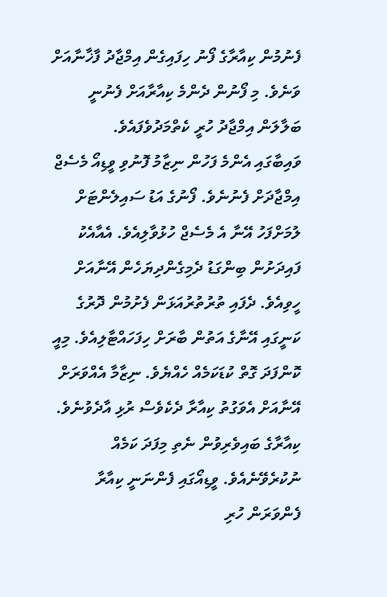ފެނުމުން ކިއާރާގެ ފޯނު ހިފައިގެން އިމްޖާދު ފާޚާނާއަށް ވަނެވެ. މި ފޯނުން ދެންމެ ކިއާރާއަށް ފެނުނީ ބަލާލަން އިމްޖާދު ހުރީ ކެތްމަދުވެފައެވެ.
ވައިބާގައި އެންމެ ފަހުން ނިޒާމު ފޮނުވި ވީޑިއޯ މެސެޖް އިމްޖާދަށް ފެނުނެވެ. ފޯނުގެ އަޑު ސައިލެންޓަށް ލުމަށްފަހު އޭނާ އެ މެސެޖް ހުޅުވާލިއެވެ. އެއާއެކު ފައިދަށުން ބިންގަޑު ދެމިގެންދިޔަހެން އޭނާއަށް ހީވިއެވެ. ދެފައި ތުރުތުރުއަޅަން ފެށުމުން ދޮރުގެ ކަނީގައި އޭނާގެ އަތުން ބާރަށް ހިފަހައްޓާލިއެވެ. މިއީ ކޮންފަދަ ގޮތް ކުޑަކަމެއް ހެއްޔެވެ. ނިޒާމާ އެއްވަރަށް އޭނާއަށް އެވަގުތު ކިއާރާ ދެކެވެސް ރުޅި އާދެވުނެވެ. ކިއާރާގެ ބައިވެރިވުން ނެތި މިފަދަ ކަމެއް ނުކުރެވޭނެއެވެ. ވީޑިއޯގައި ފެންނަނީ ކިއާރާ ފެންވަރަން ހުރި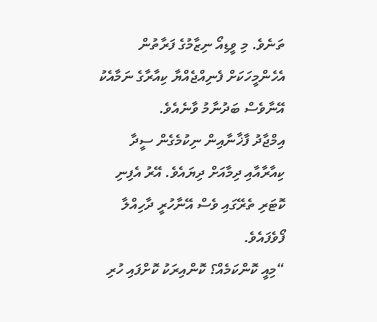ތަނެވެ. މި ވީޑިއޯ ނިޒާމުގެ ފަރާތުން އެހެންމީހަކަށް ފެނިއްޖެއްޔާ ކިއާރާގެ ނަމާއެކު އޭނާވެސް ބަދުނާމު ވާނެއެވެ.
އިމްޖާދު ފާޚާނާއިން ނިކުމެގެން ސީދާ ކިއާރާއާއި ދިމާއަށް ދިޔައެވެ. އޭރު އެފިނި ކޮޓަރި ތެރޭގައި ވެސް އޭނާހުރީ ދާހިއްލާ ފޯވެފައެވެ.
“މިއީ ކޮންކަމެއް؟ ކޮންއިރަކު ކޮށްފައި ހުރި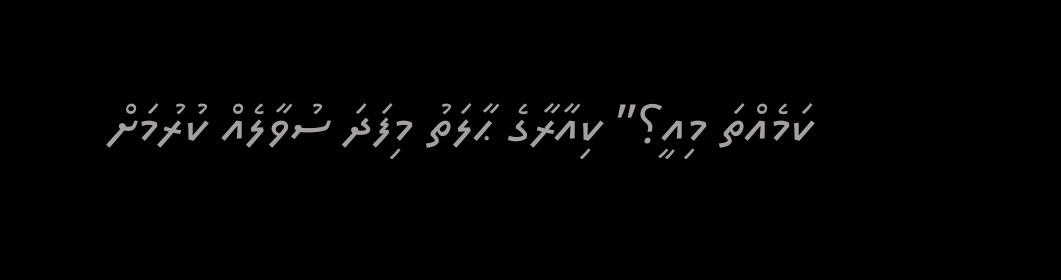ކަމެއްތަ މިއީ؟” ކިއާރާގެ ޙާލަތު މިފަދަ ސުވާލެއް ކުރުމަށް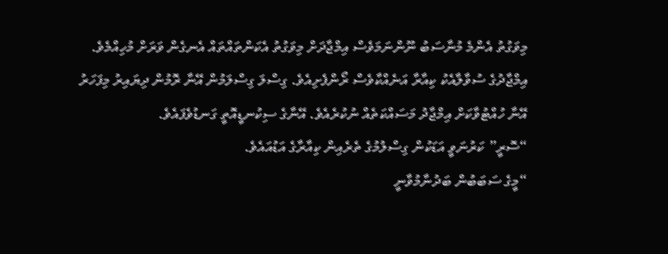މިވަގުތު އެންމެ މުނާސަބު ނޫންނަމަވެސް އިމްޖާދަށް މިވަގުތު އެކަންތައްތައް އެނގެން ވަރަށް މުހިއްމެވެ.
އިމްޖާދުގެ ސުވާލާއެކު ކިއާރާ އަނެއްކާވެސް ރޯންފެށިއެވެ. ގިސްލަ ގިސްލަމުން އޭނާ ރޮމުން ދިޔައިރު މިފަހަރު އޭނާ ހުއްޓުވާކަށް އިމްޖާދު މަސައްކަތެއް ނުކުރެއެވެ. އޭނާގެ ސިކުނޑީއޮތީ ގަނޑުވެފައެވެ.
“ސޮރީ” ކަރުނަވީ އަޑަކުން ގިސްލުމުގެ ތެރެއިން ކިއާރާގެ އަޑުއައެވެ.
“މީގެ ސަބަބުން ބަދުނާމުވާނީ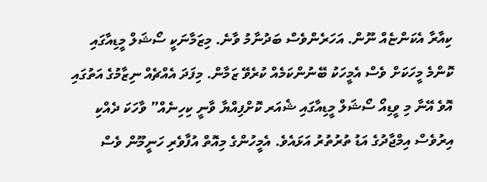ކިއާރާ އެކަންޏެއް ނޫން. އަހަރެންވެސް ބަދުނާމު ވާނެ. މިޒަމާނަކީ ސޯޝަލް މީޑިއާގައި ކޮންމެ މީހަކަށް ވެސް އެމީހަކު ބޭނުންކަމެއް ކުރެވޭ ޒަމާން. މިފަދަ އެއްޗެއް ނިޒާމުގެ އަތުގައި އޮވެ އޭނާ މި ވީޑިއޯ ސޯޝަލް މީޑިއާގައި ޝެއަރ ކޮށްފިއްޔާ ވާނީ ކިހިނެއް” ވާހަކަ ދެއްކި އިރުވެސް އިމްޖާދުގެ އަޑު ތުރުތުރު އަޅައެވެ. އެމީހުންގެ މިއޮތް އުފާވެރި ހަނީމޫން ވެސް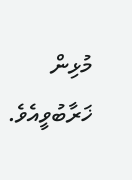މުޅިން ޚަރާބުވީއެވެ.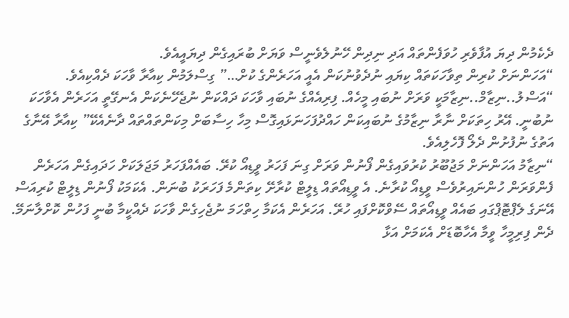ދެކެމުން ދިޔަ އުފާވެރި ހުވަފެންތައް އަދި ނިދިން ހޭނުލެވެނީސް ވަޔަށް ބުރައިގެން ދިޔައީއެވެ.
“އަހަންނަށް ކުރިން ތިވާހަކަތައް ކިޔައި ނުދެވުނުކަން އެއީ އަހަރެންގެ ކުށް…” ގިސްލަމުން ކިއާރާ ވާހަކަ ދެއްކިއެވެ.
“އަސްލު..ނިޒާމް..ނިޒާމަކީ ވަރަށް ނުބައި މީހެއް. ފިރިއެއްގެ ނުބައި ވާހަކަ ދައްކަން ނުޖެހޭނެކަން އެނގޭތީ އަހަރެން އެވާހަކަ ނުބުނީ. އޭރު ހިތަކަށް ނާރާ ނިޒާމުގެ ނުބައިކަން ހައްދުފަހަނަޅައިގޮސް މިހާ ހިސާބަށް މިކަންތައްތައް ދާނެއެކޭ” ކިއާރާ އޭނާގެ އަތުގެ ނުފުށުން ދެލޯ ފޮހެލިއެވެ.
“ނިޒާމު އަހަންނަށް މަޖުބޫރު ކުރުވައިގެން ފޯނުން ވަރަށް ގިނަ ފަހަރު ވީޑިއޯ ކުރޭ. ބައެއްފަހަރު މަޖަލަކަށް ހަދައިގެން އަހަރެން ފެންވަރަން ހުންނައިރުވެސް ވީޑިއޯ ކުރާނެ. އެ ވީޑިއޯތައް ޑިލީޓް ކުރާށޭ ކިތަންމެ ފަހަރަކު ބުނަން. އެކަމަކު ފޯނުން ޑިލީޓް ކުރިއަސް އޭނަގެ ލެޕްޓޮޕްގައި ބައެއް ވީޑިއޯތައް ސޭވްކޮށްފައި ހުރޭ. އަހަރެން އެކަމާ ހިތްހަމަ ނުޖެހިގެން ވާހަކަ ދެއްކީމާ ބުނީ ފަހުން ކޮށްލާނަމޭ. ދެން ފިރިމީހާ ވީމާ އެހާބޮޑަށް އެކަމަށް އަޅާ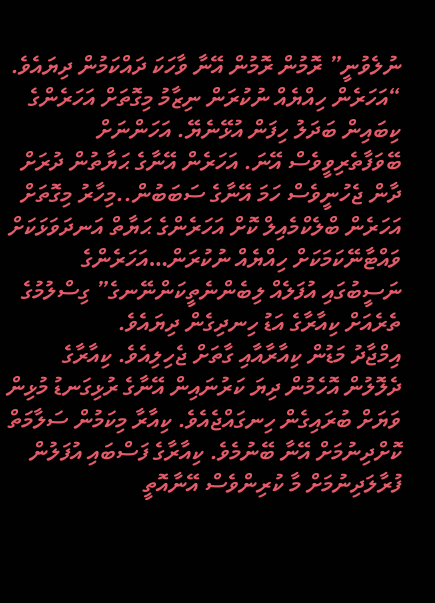ނުލެވުނީ” ރޮމުން ރޮމުން އޭނާ ވާހަކަ ދައްކަމުން ދިޔައެވެ.
“އަހަރެން ހިއްޔެއް ނުކުރަން ނިޒާމު މިގޮތަށް އަހަރެންގެ ކިބައިން ބަދަލު ހިފަން އުޅޭނެޔޭ. އަހަންނަށް ބޭވަފާތެރިވީވެސް އޭނަ. އަހަރެން އޭނާގެ ޙަޔާތުން ދުރަށް ދާން ޖެހުނީވެސް ހަމަ އޭނާގެ ސަބަބުން..މިހާރު މިގޮތަށް އަހަރެން ބްލެކްމެއިލް ކޮށް އަހަރެންގެ ޙަޔާތް އަނދަވަޅަކަށް ވައްޓާނޭކަމަކަށް ހިއްޔެއް ނުކުރަން…އަހަރެންގެ ނަސީބުގައި އުފަލެއް ލިބެންނެތީކަންނޭނގެ” ގިސްލުމުގެ ތެރެއަށް ކިއާރާގެ އަޑު ހިނދިގެން ދިޔައެވެ.
އިމްޖާދު މަޑުން ކިއާރާއާއި ގާތަށް ޖެހިލިއެވެ. ކިއާރާގެ ދެލޮލުން އޮހެމުން ދިޔަ ކަރުނައިން އޭނާގެ ރުޅިގަނޑު މުޅިން ވަޔަށް ބުރައިގެން ހިނގައްޖެއެވެ. ކިއާރާ މިކަމުން ސަލާމަތް ކޮށްދިނުމަށް އޭނާ ބޭނުމެވެ. ކިއާރާގެ ފަސްބައި އުފަލުން ފުރާލަދިނުމަށް މާ ކުރިންވެސް އޭނާއޮތީ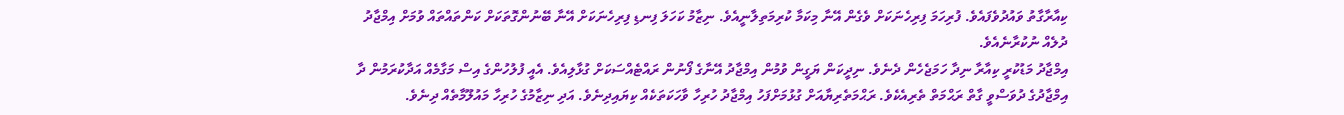ކިއާރާގާތު ވައުދުވެފައެވެ. ފުރިހަމަ ފިރިހެނަކަށް ވެގެން އޭނާ މިކަމާ ކުރިމަތިލާނީއެވެ. ނިޒާމު ކަހަލަ ފިނޑި ފިރިހެނަކަށް އޭނާ ބޭނުންގޮތަކަށް ކަންތައްތައް ވުމަށް އިމްޖާދު ދުލެއް ނުކުރާނެއެވެ.
އިމްޖާދު މަޑުކުރީ ކިއާރާ ނިދާ ހަމަޖެހެން ދެނެވެ. ނިދީކަން ޔަގީން ވުމުން އިމްޖާދު އޭނާގެ ފޯނުން ރައްޓެއްސަކަށް ގުޅާލިއެވެ. އެއީ ފުލުހުންގެ އިސް މަގާމެއް އަދާކުރަމުން ދާ އިމްޖާދުގެ ދުވަސްވީ ގާތް ރަޙްމަތް ތެރިއެކެވެ. ރަޙްމަތެރިޔާއަށް ގުޅުމަށްފަހު އިމްޖާދު ހުރިހާ ވާހަކަތަކެއް ކިޔައިދިނެވެ. އަދި ނިޒާމުގެ ހުރިހާ މައުލޫމާތެއް ދިނެވެ.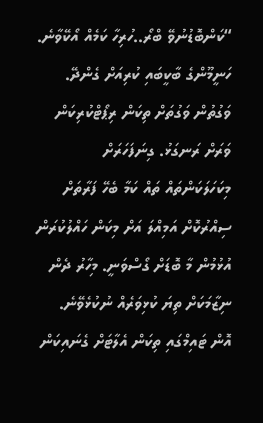“ކަންބޮޑުނުވޭ ބްރޯ..ހުރިހާ ކަމެއް އޯކޭވާނެ. ހަނީމޫންގެ ބާކީބައި ކުރިއަށް ގެންދޭ. ވަގުތުން ވަގުތަށް ތިކަން ރިޕޯޓްކުރިކަން ވަރަށް ރަނގަޅު. ގިނަފަހަރަށް މިކަހަލަކަންތައް ތައް ކަމާ ބެހޭ ފަރާތަށް ސިއްރުކޮށް އަމިއްލަ އަށް މިކަން ހައްލުކުރަން އުޅުމުން މާ ބޮޑަށް ގޯސްވަނީ. މިހާރު ދެން ނިޒާމަކަށް ތިޔަ ކުޅިވަރެއް ނުކުޅެވޭނެ. އޮން ޓައިމްގައި ތިކަން އެލާޓަށް ގެނައިކަން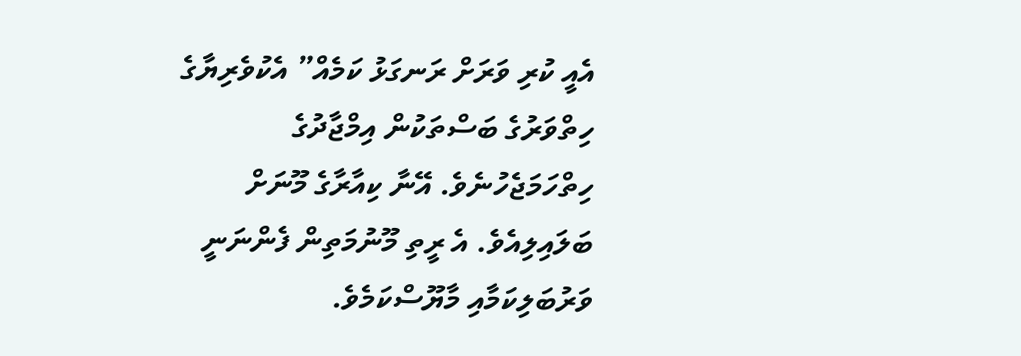އެއީ ކުރި ވަރަށް ރަނގަޅު ކަމެއް” އެކުވެރިޔާގެ ހިތްވަރުގެ ބަސްތަކުން އިމްޖާދުގެ ހިތްހަމަޖެހުނެވެ. އޭނާ ކިއާރާގެ މޫނަށް ބަލައިލިއެވެ. އެ ރީތި މޫނުމަތިން ފެންނަނީ ވަރުބަލިކަމާއި މާޔޫސްކަމެވެ.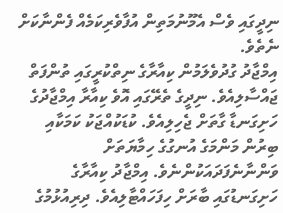ނިދީގައި ވެސް އެމޫނުމަތިން އުފާވެރިކަމެއް ފެންނާކަށް ނެތެވެ.
އިމްޖާދު ގުދުވެލަމުން ކިއާރާގެ ނިތްކުރީގައި ތުންފަތް ޖައްސާލިއެވެ. ނިދީގެ ތެރޭގައި އޮވެ ކިއާރާ އިމްޖާދުގެ ހަށިގަނޑާ ގާތަށް ޖެހިލިއެވެ. ކުޑަކުއްޖަކު ކަމަކާއި ބިރުން މަންމަގެ އުނގުގެ ހިމާޔަތަށް ވަންނާނެފަދައަކުންނެވެ. އިމްޖާދު ކިއާރާގެ ހަށިގަނޑުގައި ބާރަށް ހިފަހައްޓާލިއެވެ. ދިރިއުޅުމުގެ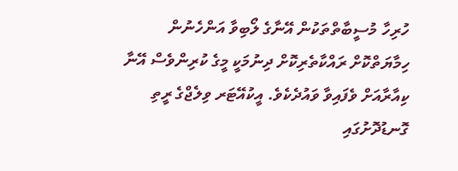ހުރިހާ މުސީބާތްތަކުން އޭނާގެ ލޯބިވާ އަންހެނުން ހިމާޔަތްކޮށް ރައްކާތެރިކޮށް ދިނުމަކީ މީގެ ކުރިންވެސް އޭނާ ކިއާރާއަށް ވެފައިވާ ވައުދެކެވެ. އީކުއޭޓަރ ވިލެޖްގެ ރީތި ގޮނޑުދޮށުގައި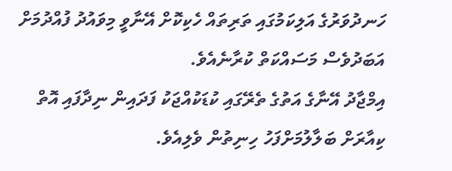ހަނދުވަރުގެ އަލިކަމުގައި ތަރިތައް ހެކިކޮށް އޭނާވީ މިވައުދު ފުއްދުމަށް އަބަދުވެސް މަސައްކަތް ކުރާނެއެވެ.
އިމްޖާދު އޭނާގެ އަތުގެ ތެރޭގައި ކުޑަކުއްޖަކު ފަދައިން ނިދާފައި އޮތް ކިއާރަށް ބަލާލުމަށްފަހު ހިނިތުން ވެލިއެވެ.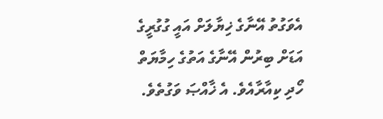އެވަގުތު އޭނާގެ ޚިޔާލަށް އައީ ގުގުރީގެ އަޑަށް ބިރުން އޭނާގެ އަތުގެ ހިމާޔަތް ހޯދި ކިއާރާއެވެ. އެ ޚާއްޞަ ވަގުތެވެ.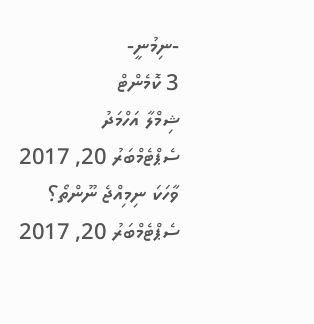-ނިމުނީ-
3 ކޮމެންޓް
ޝިމްލާ އަހްމަދު
ސެޕްޓެމްބަރު 20, 2017
ވާހަކަ ނިމިއްޖެ ނޫންތޯ؟
ސެޕްޓެމްބަރު 20, 2017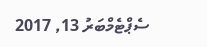ސެޕްޓެމްބަރު 13, 2017